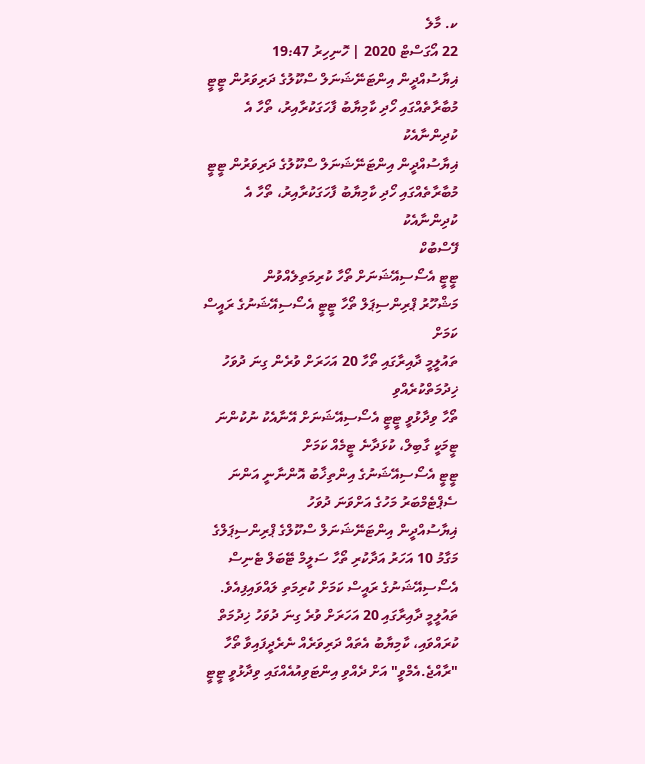ކ. މާލެ
22 އޯގަސްޓް 2020 | ހޮނިހިރު 19:47
ޣިޔާސުއްދީން އިންޓަނޭޝަނަލް ސްކޫލުގެ ދަރިވަރުން ޓީޓީ މުބާރާތެއްގައި ހޯދި ކާމިޔާބު ފާހަގަކުރާއިރު، ތޯހާ އެ ކުދިންނާއެކު
ޣިޔާސުއްދީން އިންޓަނޭޝަނަލް ސްކޫލުގެ ދަރިވަރުން ޓީޓީ މުބާރާތެއްގައި ހޯދި ކާމިޔާބު ފާހަގަކުރާއިރު، ތޯހާ އެ ކުދިންނާއެކު
ފޭސްބުކް
ޓީޓީ އެސޯސިއޭޝަނަށް ތޯހާ ކުރިމަތިލެއްވުން
މަޝްހޫރު ޕްރިންސިޕަލް ތޯހާ ޓީޓީ އެސޯސިއޭޝަނުގެ ރައީސް ކަމަށް
ތައުލީމީ ދާއިރާގައި ތޯހާ 20 އަހަރަށް ވުރެން ގިނަ ދުވަހު ޚިދުމަތްކުރެއްވި
ތޯހާ ވިދާޅުވީ ޓީޓީ އެސޯސިއޭޝަނަށް އޭނާއެކު ނުކުންނަ ޓީމަކީ ގާބިލް، ކުޅަދާނެ ޓީމެއް ކަމަށް
ޓީޓީ އެސޯސިއޭޝަނުގެ އިންތިޚާބު އޮންނާނީ އަންނަ ސެޕްޓެމްބަރު މަހުގެ އަށްވަނަ ދުވަހު
ޣިޔާސުއްދީން އިންޓަނޭޝަނަލް ސްކޫލްގެ ޕްރިންސިޕަލްގެ މަގާމު 10 އަހަރު އަދާކުރި ތޯހާ ސަލީމް ޓޭބަލް ޓެނިސް އެސޯސިއޭޝަނުގެ ރައީސް ކަމަށް ކުރިމަތި ލައްވައިފިއެވެ.
ތައުލީމީ ދާއިރާގައި 20 އަހަރަށް ވުރެ ގިނަ ދުވަހު ޚިދުމަތް ކުރައްވައި، ކާމިޔާބު އެތައް ދަރިވަރެއް ނެރެދީފައިވާ ތޯހާ "ރާއްޖެ.އެމްވީ" އަށް ދެއްވި އިންޓަވިއުއެއްގައި ވިދާޅުވީ ޓީޓީ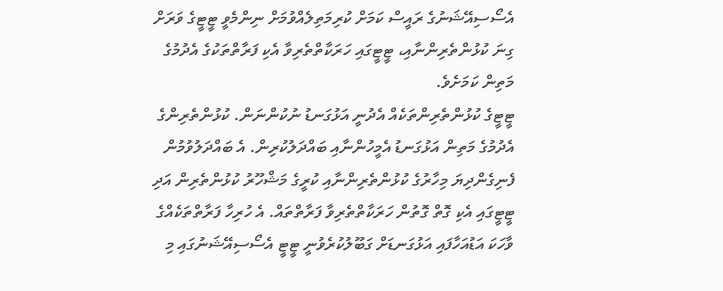އެސޯސިއޭޝަނުގެ ރައީސް ކަމަށް ކުރިމަތިލެއްވުމަށް ނިންމެވީ ޓީޓީގެ ވަރަށް ގިނަ ކުޅުންތެރިންނާއި، ޓީޓީގައި ހަރަކާތްތެރިވާ އެކި ފަރާތްތަކުގެ އެދުމުގެ މަތިން ކަމަށެވެ.
ޓީޓީގެ ކުޅުންތެރިންތަކެއް އެދުނީ އަޅުގަނޑު ނުކުންނަން. ކުޅުންތެރިންގެ އެދުމުގެ މަތިން އަޅުގަނޑު އެމީހުންނާއި ބައްދަލުކުރިން. އެ ބައްދަލުވުމުން ފެނިގެންދިޔަ މިހާރުގެ ކުޅުންތެރިންނާއި ކުރީގެ މަޝްހޫރު ކުޅުންތެރިން އަދި ޓީޓީގައި އެކި ގޮތް ގޮތުން ހަރަކާތްތެރިވާ ފަރާތްތައް. އެ ހުރިހާ ފަރާތްތަކެއްގެ ވާހަކަ އަޑުއަހާފައި އަޅުގަނޑަށް ގަބޫލުކުރެވުނީ ޓީޓީ އެސޯސިއޭޝަނުގައި މި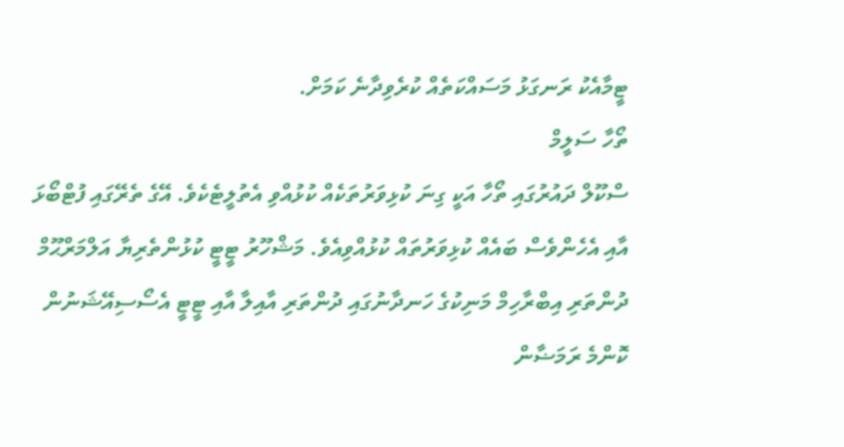ޓީމާއެކު ރަނގަޅު މަސައްކަތެއް ކުރެވިދާނެ ކަމަށް.
ތޯހާ ސަލީމް
ސްކޫލް ދައުރުގައި ތޯހާ އަކީ ގިނަ ކުޅިވަރުތަކެއް ކުޅުއްވި އެތުލީޓެކެވެ. އޭގެ ތެރޭގައި ފުޓްބޯޅަ އާއި އެހެންވެސް ބައެއް ކުޅިވަރުތައް ކުޅުއްވިއެވެ. މަޝްހޫރު ޓީޓީ ކުޅުންތެރިޔާ އަލްމަރްޙޫމް ދުންތަރި އިބްރާހިމް މަނިކުގެ ހަނދާނުގައި ދުންތަރި އާއިލާ އާއި ޓީޓީ އެސޯސިއޭޝަނުން ކޮންމެ ރަމަޟާން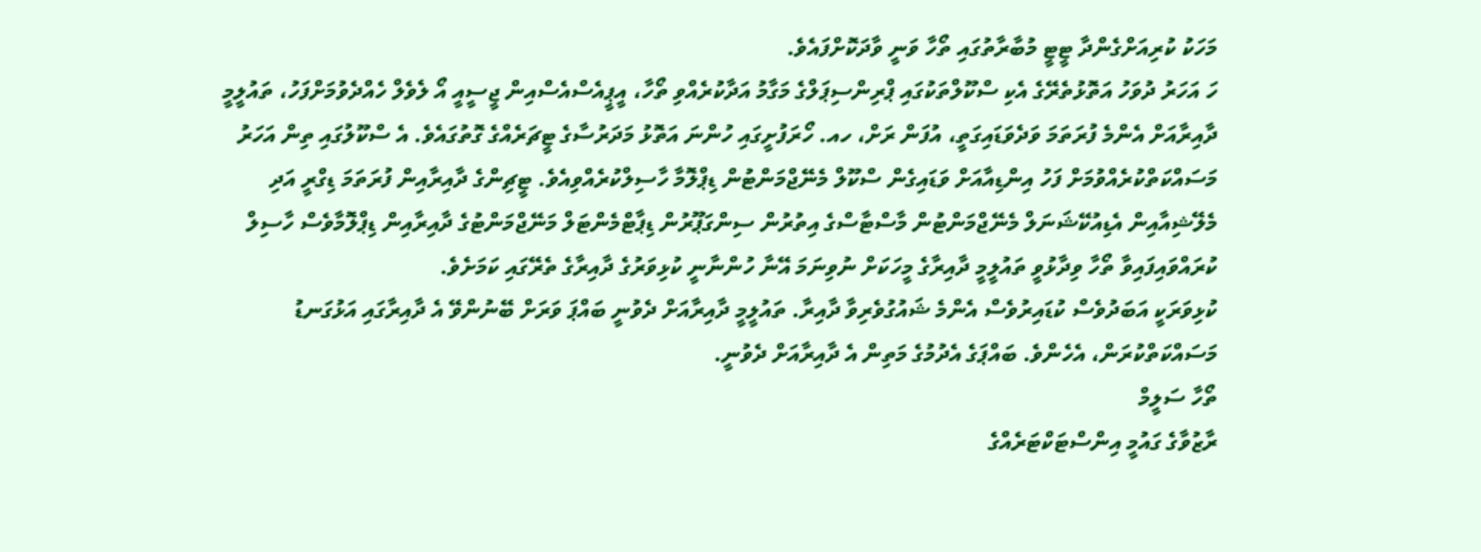މަހަކު ކުރިއަށްގެންދާ ޓީޓީ މުބާރާތުގައި ތޯހާ ވަނީ ވާދަކޮށްފައެވެ.
ހަ އަހަރު ދުވަހު އަތޮޅުތެރޭގެ އެކި ސްކޫލްތަކުގައި ޕްރިންސިޕަލްގެ މަގާމު އަދާކުރެއްވި ތޯހާ، އީޕީއެސްއެސްއިން ޖީސީއީ އޯ ލެވެލް ހެއްދެވުމަށްފަހު، ތައުލީމީ ދާއިރާއަށް އެންމެ ފުރަތަމަ ވަދެވަޑައިގަތީ، އުފަން ރަށް، ހއ. ހޯރަފުށީގައި ހުންނަ އަތޮޅު މަދަރުސާގެ ޓީޗަރެއްގެ ގޮތުގައެވެ. އެ ސްކޫލުގައި ތިން އަހަރު މަސައްކަތްކުރެއްވުމަށް ފަހު އިންޑިއާއަށް ވަޑައިގެން ސްކޫލް މެނޭޖްމަންޓުން ޑިޕްލޮމާ ހާސިލްކުރެއްވިއެވެ. ޓީޗިންގެ ދާއިރާއިން ފުރަތަމަ ޑިގްރީ އަދި މެލޭޝިއާއިން އެޑިއުކޭޝަނަލް މެނޭޖްމަންޓުން މާސްޓާސްގެ އިތުރުން ސިންގަޕޫރުން ޑިޕާޓްމެންޓަލް މަނޭޖްމަންޓުގެ ދާއިރާއިން ޑިޕްލޮމާވެސް ހާސިލް ކުރައްވައިފައިވާ ތޯހާ ވިދާޅުވީ ތައުލީމީ ދާއިރާގެ މީހަކަށް ނުވިނަމަ އޭނާ ހުންނާނީ ކުޅިވަރުގެ ދާއިރާގެ ތެރޭގައި ކަމަށެވެ.
ކުޅިވަރަކީ އަބަދުވެސް ކުޑައިރުވެސް އެންމެ ޝައުގުވެރިވާ ދާއިރާ. ތައުލީމީ ދާއިރާއަށް ދެވުނީ ބައްޕަ ވަރަށް ބޭނުންވޭ އެ ދާއިރާގައި އަޅުގަނޑު މަސައްކަތްކުރަން، އެހެންވެ. ބައްޕަގެ އެދުމުގެ މަތިން އެ ދާއިރާއަށް ދެވުނީ.
ތޯހާ ސަލީމް
ރާޒުވާގެ ގައުމީ އިންސްޓަކްޓަރެއްގެ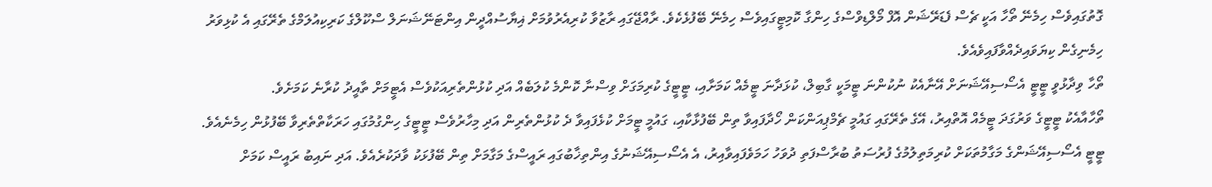ގޮތުގައިވެސް ހިމެނޭ ތޯހާ އަކީ ޗެސް ފެޑަރޭޝަން އޮފް މޯލްޑިވްސްގެ ހިންގާ ކޮމިޓީގައިވެސް ހިމެނޭ ބޭފުޅެކެވެ. ރާއްޖޭގައި ރާޒުވާ ކުރިއެރުވުމަށް ޣިޔާސުއްދީން އިންޓަނޭޝަނަލް ސްކޫލްގެ ކަރިކިއުލަމްގެ ތެރޭގައި އެ ކުޅިވަރު ހިމެނިގެން ކިޔަވައިދެއްވާފައިވެއެވެ.
ތޯހާ ވިދާޅުވީ ޓީޓީ އެސޯސިއޭޝަނަށް އޭނާއެކު ނުކުންނަ ޓީމަކީ ގާބިލް، ކުޅަދާނަ ޓީމެއް ކަމަށާއި، ޓީޓީގެ ކުރިމަގަށް ވިސްނާ ކޮންމެ ކުލަބެއް އަދި ކުޅުންތެރިއަކުވެސް އެޓީމަށް ތާއީދު ކުރާނެ ކަމަށެވެ.
ތޯހާއާއެކު ޓީޓީގެ ވަރުގަދަ ޓީމެއް އޮތްއިރު، އޭގެ ތެރޭގައި ގައުމީ ޗެމްޕިއަންކަން ހޯދާފައިވާ ތިން ބޭފުޅާކާއި، ގައުމީ ޓީމަށް ކުޅެފައިވާ ދެ ކުޅުންތެރިން އަދި މިހާރުވެސް ޓީޓީގެ ހިންގުމުގައި ހަރަކާތްތެރިވާ ބޭފުޅުން ހިމެނެއެވެ.
ޓީޓީ އެސޯސިއޭޝަންގެ މަގާމުތަކަށް ކުރިމަތިލުމުގެ ފުރުސަތު ބުރާސްފަތި ދުވަހު ހަމަވެފައިވާއިރު، އެ އެސޯސިއޭޝަނުގެ އިންތިޚާބުގައި ރައީސްގެ މަގާމަށް ތިން ބޭފުޅަކު ވާދަކުރެއެވެ. އަދި ނައިބު ރައީސް ކަމަށް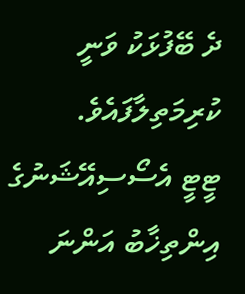ދެ ބޭފުޅަކު ވަނީ ކުރިމަތިލާފައެވެ.
ޓީޓީ އެސޯސިއޭޝަނުގެ އިންތިޚާބު އަންނަ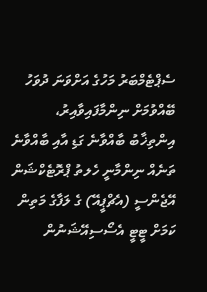ސެޕްޓެމްބަރު މަހުގެ އަށްވަނަ ދުވަހު ބޭއްވުމަށް ނިންމާފައިވާއިރު، އިންތިޚާބު ބާއްވާނެ ގަޑި އާއި ބާއްވާނެ ތަނެއް ނިންމާނީ ހެލތު ޕްރޮޓެކްޝަން އޭޖެންސީ (އެޗްޕީއޭ) ގެ ލަފާގެ މަތިން ކަމަށް ޓީޓީ އެސޯސިއޭޝަނުން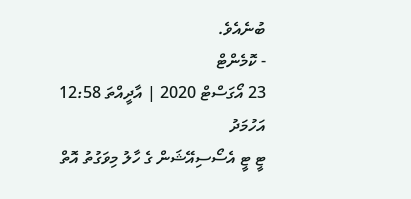ބުނެއެވެ.
- ކޮމެންޓް
23 އޯގަސްޓް 2020 | އާދީއްތަ 12:58
އަހުމަދު
ޓީ ޓީ އެސޯސިއޭޝަން ގެ ހާލު މިވަގުތު އޮތް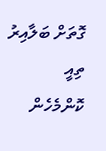ގޮތަށް ބަލާއިރު ތިއީ ކޮންމެހެން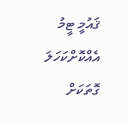ޤައުމީ ޓީމު އެއްކޮށްކަހަލަ ގޮތަކަށް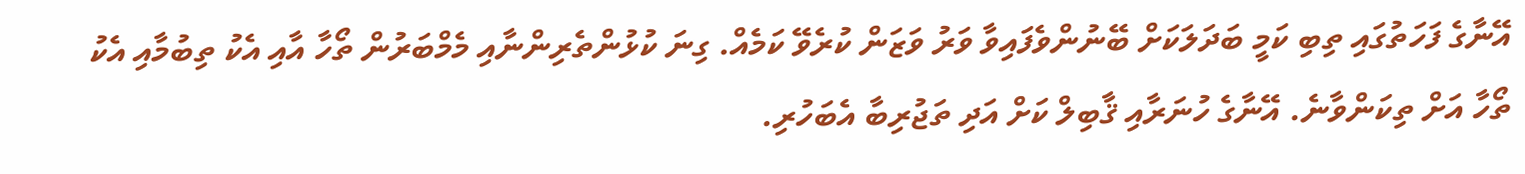އޭނާގެ ފަހަތުގައި ތިބި ކަމީ ބަދަލަކަށް ބޭނުންވެފައިވާ ވަރު ވަޒަން ކުރެވޭ ކަމެއް. ގިނަ ކުޅުންތެރިންނާއި މެމްބަރުން ތޯހާ އާއި އެކު ތިބުމާއި އެކު ތޯހާ އަށް ތިކަންވާނެ. އޭނާގެ ހުނަރާއި ޤާބިލް ކަށް އަދި ތަޖުރިބާ އެބަހުރި.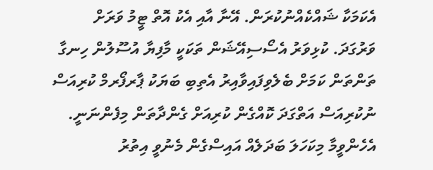އެކަމަކާ ޝައްކެއްނުކުރަން. އޭނާ އާއި އެކު އޮތް ޓީމު ވަރަށް ވަރުގަދަ. ކުޅިވަރު އެސޯސިއޭޝަން ތަކަކީ މާފިޔާ އުސޫލުން ހިނގާ ތަންތަން ކަމަށް ބެލެވިފައިވާއިރު އެތިބި ބަޔަކު ޕާރފޯރމް ކުރިއަސް ނުކުރިއަސް އަތްގަދަ ކޮއްގެން ކުރިއަށް ގެންދާތަން މިފެންނަނީ. އެހެންވީމާ މިކަހަލަ ބަދަލެއް އައިސްގެން މެނުވީ އިތުރު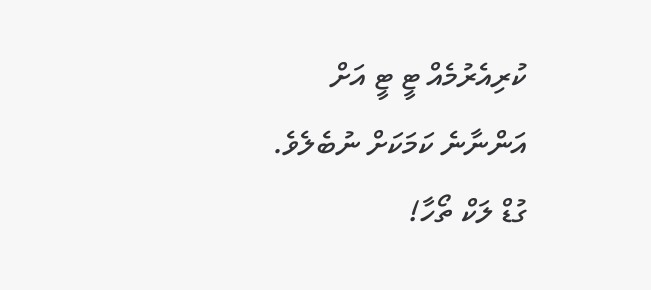ކުރިއެރުމެއް ޓީ ޓީ އަށް އަންނާނެ ކަމަކަށް ނުބެލެވެ. ގުޑް ލަކް ތޯހާ!